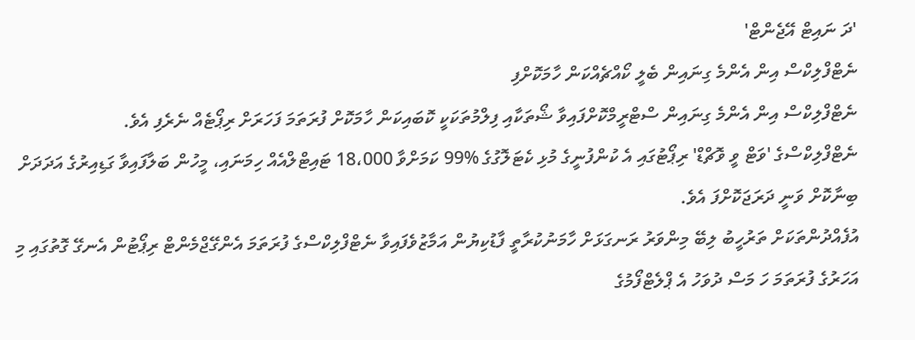'ދަ ނައިޓް އޭޖެންޓް'
ނެޓްފްލިކްސް އިން އެންމެ ގިނައިން ބެލީ ކޯއްޗެއްކަން ހާމަކޮށްފި
ނެޓްފްލިކްސް އިން އެންމެ ގިނައިން ސްޓްރީމްކޮށްފައިވާ ޝޯތަކާއި ފިލްމުތަކަކީ ކޮބައިކަން ހާމަކޮށް ފުރަތަމަ ފަހަރަށް ރިޕޯޓެއް ނެރެފި އެވެ.
ނެޓްފްލިކްސްގެ 'ވަޓް ވީ ވޮޗްޑް' ރިޕޯޓުގައި އެ ކުންފުނީގެ މުޅި ކެޓަލޮގުގެ %99 ކަމަށްވާ 18،000 ޓައިޓްލްއެއް ހިމަނައި، މީހުން ބަލާފައިވާ ގަޑިއިރުގެ އަދަދަށް ބިނާކޮށް ވަނީ ދަރަޖަކޮށްފަ އެވެ.
އުފެއްދުންތަކަށް ތަރުހީބު ލިބޭ މިންވަރު ރަނގަޅަށް ހާމަނުކުރާތީ ފާޑުކިޔުން އަމާޒުވެފައިވާ ނެޓްފްލިކްސްގެ ފުރަތަމަ އެންގޭޖްމެންޓް ރިޕޯޓުން އެނގޭ ގޮތުގައި މި އަހަރުގެ ފުރަތަމަ ހަ މަސް ދުވަހު އެ ޕްލެޓްފޯމުގެ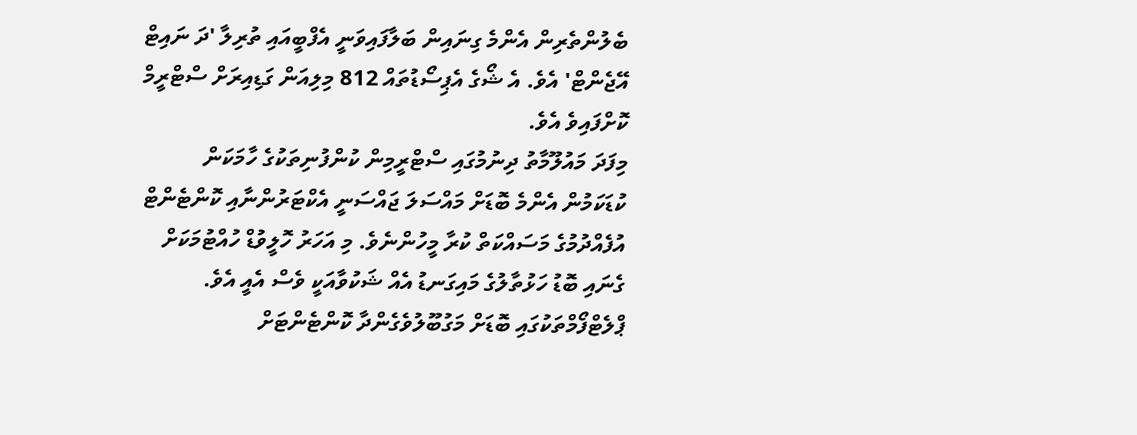ބެލުންތެރިން އެންމެ ގިނައިން ބަލާފައިވަނީ އެފްބީއައި ތުރިލާ 'ދަ ނައިޓް އޭޖެންޓް' އެވެ. އެ ޝޯގެ އެޕިސޯޑުތައް 812 މިލިއަން ގަޑިއިރަށް ސްޓްރީމް ކޮށްފައިވެ އެވެ.
މިފަދަ މައުލޫމާތު ދިނުމުގައި ސްޓްރީމިން ކުންފުނިތަކުގެ ހާމަކަން ކުޑަކަމުން އެންމެ ބޮޑަށް މައްސަލަ ޖައްސަނީ އެކްޓަރުންނާއި ކޮންޓެންޓް އުފެއްދުމުގެ މަސައްކަތް ކުރާ މީހުންނެވެ. މި އަހަރު ހޮލީވުޑް ހުއްޓުމަކަށް ގެނައި ބޮޑު ހަޅުތާލުގެ މައިގަނޑު އެއް ޝަކުވާއަކީ ވެސް އެއީ އެވެ. ޕްލެޓްފޯމްތަކުގައި ބޮޑަށް މަގުބޫލުވެގެންދާ ކޮންޓެންޓަށް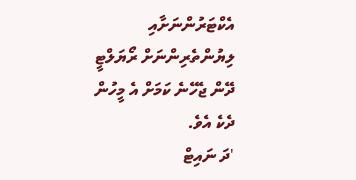އެކްޓަރުންނަށާއި ލިޔުންތެރިންނަށް ރޯޔަލްޓީ ދޭން ޖެހޭނެ ކަމަށް އެ މީހުން ދެކެ އެވެ.
'ދަ ނައިޓް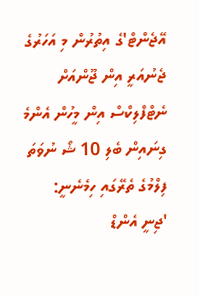އޭޖެންޓް'ގެ އިތުރުން މި އަހަރުގެ ޖެނުއަރީ އިން ޖޫންއަށް ނެޓްފްލިކްސް އިން މީހުން އެންމެ ގިނައިން ބެލި 10 ޝޯ ނުވަތަ ފިލްމުގެ ތެރޭގައި ހިމެނެނީ:
'ޖިނީ އެންޑް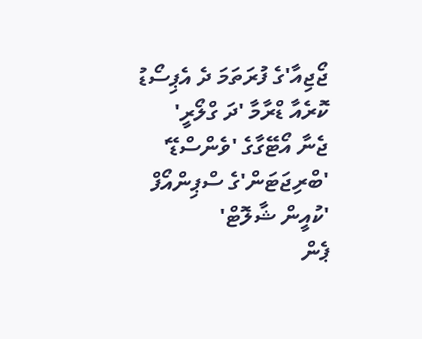ޖޯޖިއާ'ގެ ފުރަތަމަ ދެ އެޕިސޯޑު
ކޮރެއާ ޑްރާމާ 'ދަ ގްލޯރީ'
ޖެނާ އޯޓޭގާގެ 'ވެންސްޑޭ'
'ބްރިޖަޓަން'ގެ ސްޕިންއޯފް 'ކުއީން ޝާލޮޓް'
ޕެން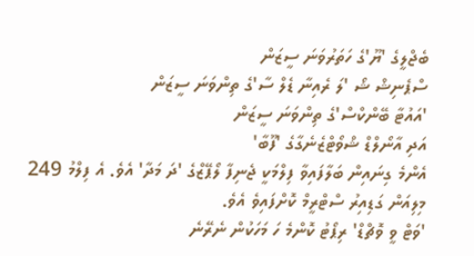ބެޖްލީގެ 'ޔޫ'ގެ ހަތަރުވަނަ ސީޒަން
ސްޕެނިޝް ޝޯ 'ލަ ރެއިނާ ޑެލް ސާ'ގެ ތިންވަނަ ސީޒަން
'އައުޓާ ބޭންކްސް'ގެ ތިންވަނަ ސީޒަން
އަދި އާނޯލްޑް ޝްވޯޓްޒެނެގާގެ 'ފޫބާ'
އެންމެ ގިނައިން ބަލާފައިވާ ފިލްމަކީ ޖެނިފާ ލޯޕޭޒްގެ 'ދަ މަދާ' އެވެ. އެ ފިލްމު 249 މިލިއަން ގަޑިއިރު ސްޓްރީމް ކޮށްފައިވެ އެވެ.
'ވަޓް ވީ ވޮޗްޑް' ރިޕޯޓު ކޮންމެ ހަ މަހަކުން ނެރޭނެ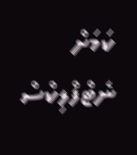ކަމަށް ނެޓްފްލިކްސް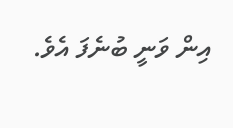އިން ވަނީ ބުނެފަ އެވެ.